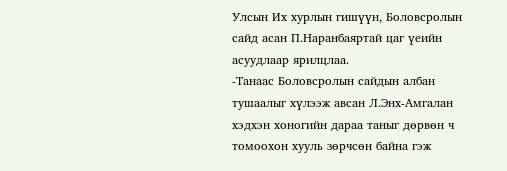Улсын Их хурлын гишүүн, Боловсролын сайд асан П.Наранбаяртай цаг үеийн асуудлаар ярилцлаа.
-Танаас Боловсролын сайдын албан тушаалыг хүлээж авсан Л.Энх-Амгалан хэдхэн хоногийн дараа таныг дөрвөн ч томоохон хууль зөрчсөн байна гэж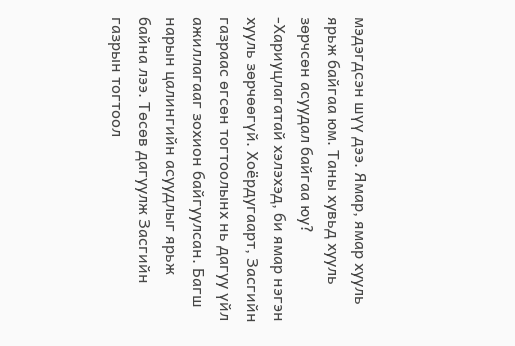мэдэгдсэн шүү дээ. Ямар, ямар хууль ярьж байгаа юм. Таны хувьд хууль зөрчсөн асуудал байгаа юу?
-Хариуцлагатай хэлэхэд, би ямар нэгэн хууль зөрчөөгүй. Хоёрдугаарт, Засгийн газраас өгсөн тогтоолынх нь дагуу үйл ажиллагааг зохион байгуулсан. Багш нарын цалингийн асуудлыг ярьж байна лээ. Төсөв дагуулж Засгийн газрын тогтоол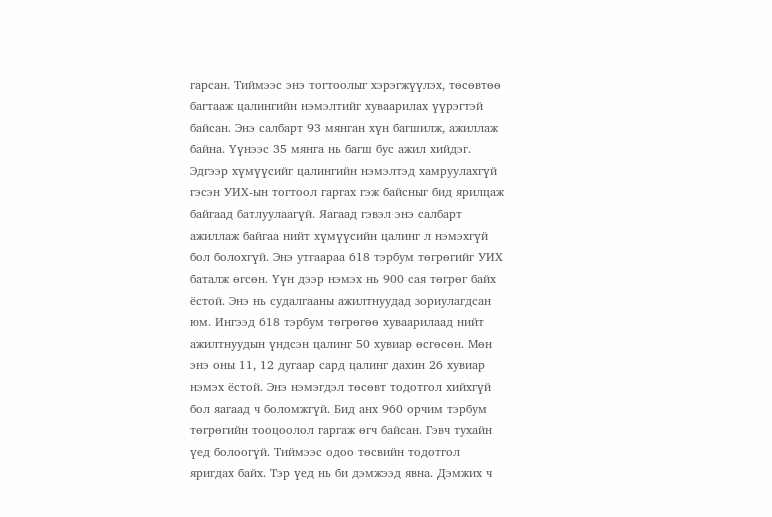гарсан. Тиймээс энэ тогтоолыг хэрэгжүүлэх, төсөвтөө багтааж цалингийн нэмэлтийг хуваарилах үүрэгтэй байсан. Энэ салбарт 93 мянган хүн багшилж, ажиллаж байна. Үүнээс 35 мянга нь багш бус ажил хийдэг. Эдгээр хүмүүсийг цалингийн нэмэлтэд хамруулахгүй гэсэн УИХ-ын тогтоол гаргах гэж байсныг бид ярилцаж байгаад батлуулаагүй. Яагаад гэвэл энэ салбарт ажиллаж байгаа нийт хүмүүсийн цалинг л нэмэхгүй бол болохгүй. Энэ утгаараа 618 тэрбум төгрөгийг УИХ баталж өгсөн. Үүн дээр нэмэх нь 900 сая төгрөг байх ёстой. Энэ нь судалгааны ажилтнуудад зориулагдсан юм. Ингээд 618 тэрбум төгрөгөө хуваарилаад нийт ажилтнуудын үндсэн цалинг 50 хувиар өсгөсөн. Мөн энэ оны 11, 12 дугаар сард цалинг дахин 26 хувиар нэмэх ёстой. Энэ нэмэгдэл төсөвт тодотгол хийхгүй бол яагаад ч боломжгүй. Бид анх 960 орчим тэрбум төгрөгийн тооцоолол гаргаж өгч байсан. Гэвч тухайн үед болоогүй. Тиймээс одоо төсвийн тодотгол яригдах байх. Тэр үед нь би дэмжээд явна. Дэмжих ч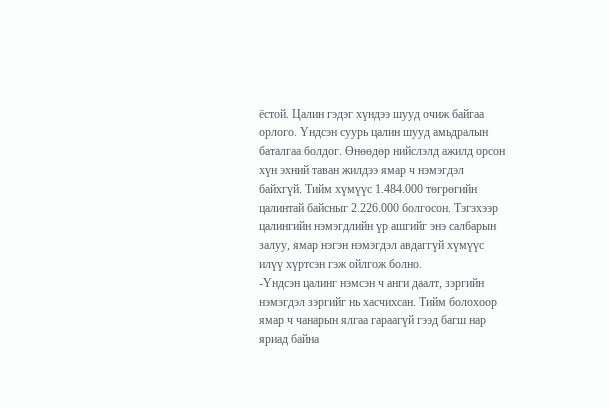ёстой. Цалин гэдэг хүндээ шууд очиж байгаа орлого. Үндсэн суурь цалин шууд амьдралын баталгаа болдог. Өнөөдөр нийслэлд ажилд орсон хүн эхний таван жилдээ ямар ч нэмэгдэл байхгүй. Тийм хүмүүс 1.484.000 төгрөгийн цалинтай байсныг 2.226.000 болгосон. Тэгэхээр цалингийн нэмэгдлийн үр ашгийг энэ салбарын залуу, ямар нэгэн нэмэгдэл авдаггүй хүмүүс илүү хүртсэн гэж ойлгож болно.
-Үндсэн цалинг нэмсэн ч анги даалт, зэргийн нэмэгдэл зэргийг нь хасчихсан. Тийм болохоор ямар ч чанарын ялгаа гараагүй гээд багш нар яриад байна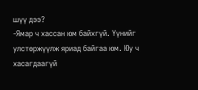шүү дээ?
-Ямар ч хассан юм байхгүй. Үүнийг улстөржүүлж яриад байгаа юм. Юу ч хасагдаагүй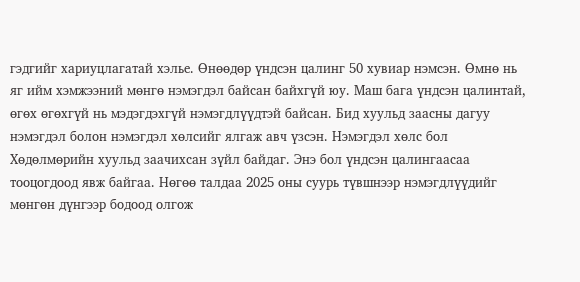гэдгийг хариуцлагатай хэлье. Өнөөдөр үндсэн цалинг 50 хувиар нэмсэн. Өмнө нь яг ийм хэмжээний мөнгө нэмэгдэл байсан байхгүй юу. Маш бага үндсэн цалинтай, өгөх өгөхгүй нь мэдэгдэхгүй нэмэгдлүүдтэй байсан. Бид хуульд заасны дагуу нэмэгдэл болон нэмэгдэл хөлсийг ялгаж авч үзсэн. Нэмэгдэл хөлс бол Хөдөлмөрийн хуульд заачихсан зүйл байдаг. Энэ бол үндсэн цалингаасаа тооцогдоод явж байгаа. Нөгөө талдаа 2025 оны суурь түвшнээр нэмэгдлүүдийг мөнгөн дүнгээр бодоод олгож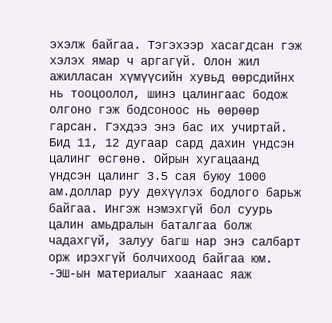эхэлж байгаа. Тэгэхээр хасагдсан гэж хэлэх ямар ч аргагүй. Олон жил ажилласан хүмүүсийн хувьд өөрсдийнх нь тооцоолол, шинэ цалингаас бодож олгоно гэж бодсоноос нь өөрөөр гарсан. Гэхдээ энэ бас их учиртай. Бид 11, 12 дугаар сард дахин үндсэн цалинг өсгөнө. Ойрын хугацаанд үндсэн цалинг 3.5 сая буюу 1000 ам.доллар руу дөхүүлэх бодлого барьж байгаа. Ингэж нэмэхгүй бол суурь цалин амьдралын баталгаа болж чадахгүй, залуу багш нар энэ салбарт орж ирэхгүй болчихоод байгаа юм.
-ЭШ-ын материалыг хаанаас яаж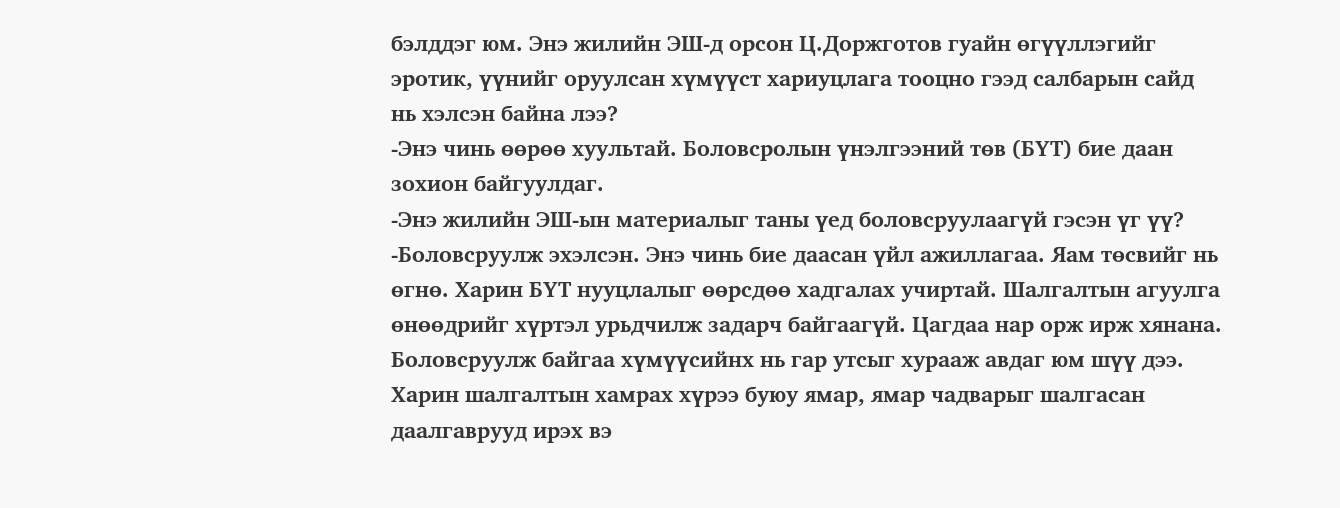бэлддэг юм. Энэ жилийн ЭШ-д орсон Ц.Доржготов гуайн өгүүллэгийг эротик, үүнийг оруулсан хүмүүст хариуцлага тооцно гээд салбарын сайд нь хэлсэн байна лээ?
-Энэ чинь өөрөө хуультай. Боловсролын үнэлгээний төв (БҮТ) бие даан зохион байгуулдаг.
-Энэ жилийн ЭШ-ын материалыг таны үед боловсруулаагүй гэсэн үг үү?
-Боловсруулж эхэлсэн. Энэ чинь бие даасан үйл ажиллагаа. Яам төсвийг нь өгнө. Харин БҮТ нууцлалыг өөрсдөө хадгалах учиртай. Шалгалтын агуулга өнөөдрийг хүртэл урьдчилж задарч байгаагүй. Цагдаа нар орж ирж хянана. Боловсруулж байгаа хүмүүсийнх нь гар утсыг хурааж авдаг юм шүү дээ. Харин шалгалтын хамрах хүрээ буюу ямар, ямар чадварыг шалгасан даалгаврууд ирэх вэ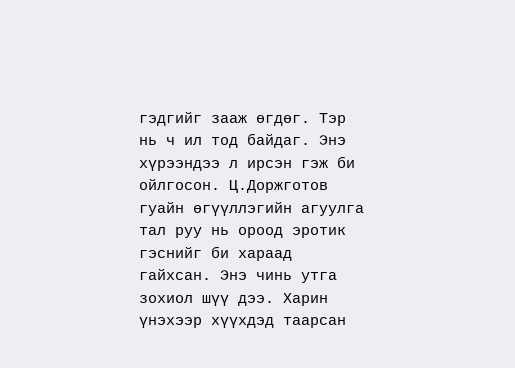гэдгийг зааж өгдөг. Тэр нь ч ил тод байдаг. Энэ хүрээндээ л ирсэн гэж би ойлгосон. Ц.Доржготов гуайн өгүүллэгийн агуулга тал руу нь ороод эротик гэснийг би хараад гайхсан. Энэ чинь утга зохиол шүү дээ. Харин үнэхээр хүүхдэд таарсан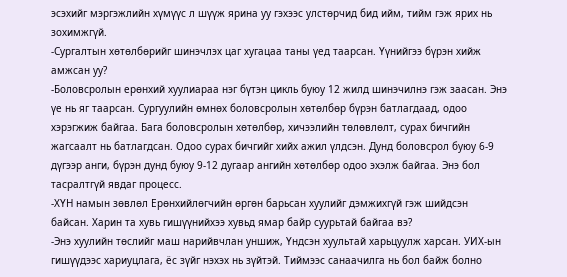эсэхийг мэргэжлийн хүмүүс л шүүж ярина уу гэхээс улстөрчид бид ийм, тийм гэж ярих нь зохимжгүй.
-Сургалтын хөтөлбөрийг шинэчлэх цаг хугацаа таны үед таарсан. Үүнийгээ бүрэн хийж амжсан уу?
-Боловсролын ерөнхий хуулиараа нэг бүтэн цикль буюу 12 жилд шинэчилнэ гэж заасан. Энэ үе нь яг таарсан. Сургуулийн өмнөх боловсролын хөтөлбөр бүрэн батлагдаад, одоо хэрэгжиж байгаа. Бага боловсролын хөтөлбөр, хичээлийн төлөвлөлт, сурах бичгийн жагсаалт нь батлагдсан. Одоо сурах бичгийг хийх ажил үлдсэн. Дунд боловсрол буюу 6-9 дүгээр анги, бүрэн дунд буюу 9-12 дугаар ангийн хөтөлбөр одоо эхэлж байгаа. Энэ бол тасралтгүй явдаг процесс.
-ХҮН намын зөвлөл Ерөнхийлөгчийн өргөн барьсан хуулийг дэмжихгүй гэж шийдсэн байсан. Харин та хувь гишүүнийхээ хувьд ямар байр суурьтай байгаа вэ?
-Энэ хуулийн төслийг маш нарийвчлан уншиж, Үндсэн хуультай харьцуулж харсан. УИХ-ын гишүүдээс хариуцлага, ёс зүйг нэхэх нь зүйтэй. Тиймээс санаачилга нь бол байж болно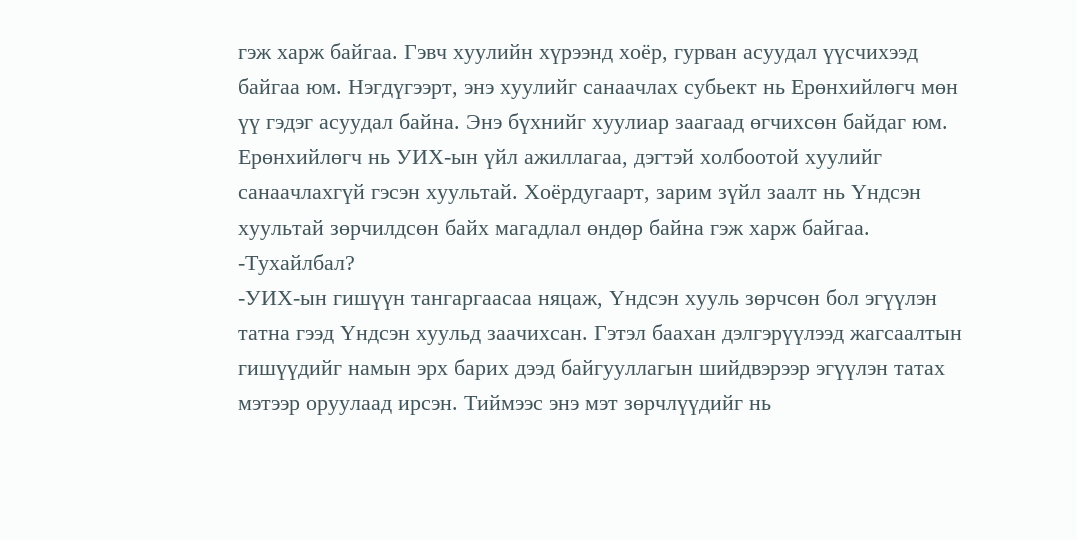гэж харж байгаа. Гэвч хуулийн хүрээнд хоёр, гурван асуудал үүсчихээд байгаа юм. Нэгдүгээрт, энэ хуулийг санаачлах субьект нь Ерөнхийлөгч мөн үү гэдэг асуудал байна. Энэ бүхнийг хуулиар заагаад өгчихсөн байдаг юм. Ерөнхийлөгч нь УИХ-ын үйл ажиллагаа, дэгтэй холбоотой хуулийг санаачлахгүй гэсэн хуультай. Хоёрдугаарт, зарим зүйл заалт нь Үндсэн хуультай зөрчилдсөн байх магадлал өндөр байна гэж харж байгаа.
-Тухайлбал?
-УИХ-ын гишүүн тангаргаасаа няцаж, Үндсэн хууль зөрчсөн бол эгүүлэн татна гээд Үндсэн хуульд заачихсан. Гэтэл баахан дэлгэрүүлээд жагсаалтын гишүүдийг намын эрх барих дээд байгууллагын шийдвэрээр эгүүлэн татах мэтээр оруулаад ирсэн. Тиймээс энэ мэт зөрчлүүдийг нь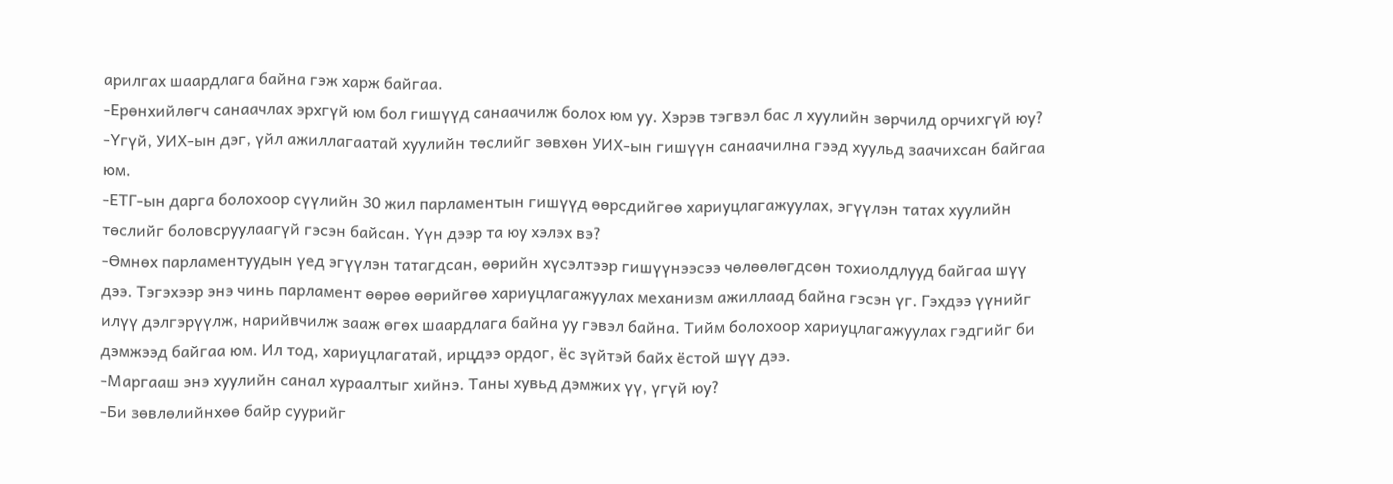арилгах шаардлага байна гэж харж байгаа.
-Ерөнхийлөгч санаачлах эрхгүй юм бол гишүүд санаачилж болох юм уу. Хэрэв тэгвэл бас л хуулийн зөрчилд орчихгүй юу?
-Үгүй, УИХ-ын дэг, үйл ажиллагаатай хуулийн төслийг зөвхөн УИХ-ын гишүүн санаачилна гээд хуульд заачихсан байгаа юм.
-ЕТГ-ын дарга болохоор сүүлийн 30 жил парламентын гишүүд өөрсдийгөө хариуцлагажуулах, эгүүлэн татах хуулийн төслийг боловсруулаагүй гэсэн байсан. Үүн дээр та юу хэлэх вэ?
-Өмнөх парламентуудын үед эгүүлэн татагдсан, өөрийн хүсэлтээр гишүүнээсээ чөлөөлөгдсөн тохиолдлууд байгаа шүү дээ. Тэгэхээр энэ чинь парламент өөрөө өөрийгөө хариуцлагажуулах механизм ажиллаад байна гэсэн үг. Гэхдээ үүнийг илүү дэлгэрүүлж, нарийвчилж зааж өгөх шаардлага байна уу гэвэл байна. Тийм болохоор хариуцлагажуулах гэдгийг би дэмжээд байгаа юм. Ил тод, хариуцлагатай, ирцдээ ордог, ёс зүйтэй байх ёстой шүү дээ.
-Маргааш энэ хуулийн санал хураалтыг хийнэ. Таны хувьд дэмжих үү, үгүй юу?
-Би зөвлөлийнхөө байр суурийг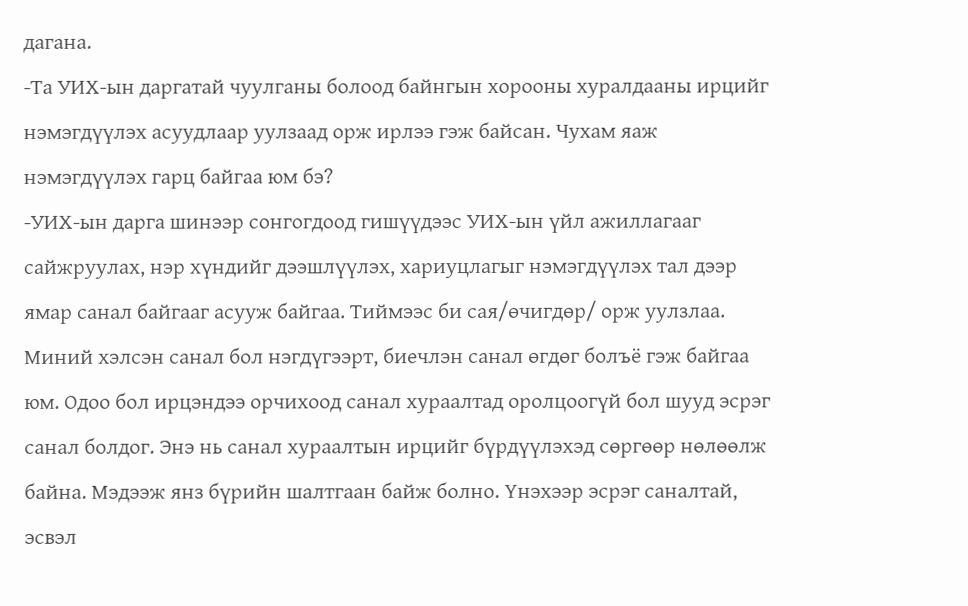дагана.
-Та УИХ-ын даргатай чуулганы болоод байнгын хорооны хуралдааны ирцийг нэмэгдүүлэх асуудлаар уулзаад орж ирлээ гэж байсан. Чухам яаж нэмэгдүүлэх гарц байгаа юм бэ?
-УИХ-ын дарга шинээр сонгогдоод гишүүдээс УИХ-ын үйл ажиллагааг сайжруулах, нэр хүндийг дээшлүүлэх, хариуцлагыг нэмэгдүүлэх тал дээр ямар санал байгааг асууж байгаа. Тиймээс би сая/өчигдөр/ орж уулзлаа. Миний хэлсэн санал бол нэгдүгээрт, биечлэн санал өгдөг болъё гэж байгаа юм. Одоо бол ирцэндээ орчихоод санал хураалтад оролцоогүй бол шууд эсрэг санал болдог. Энэ нь санал хураалтын ирцийг бүрдүүлэхэд сөргөөр нөлөөлж байна. Мэдээж янз бүрийн шалтгаан байж болно. Үнэхээр эсрэг саналтай, эсвэл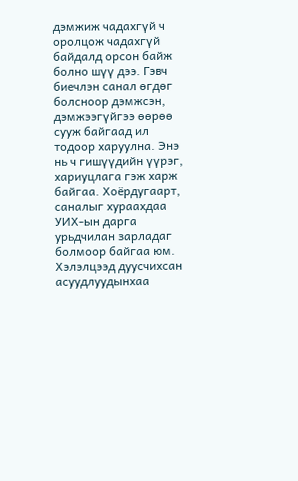дэмжиж чадахгүй ч оролцож чадахгүй байдалд орсон байж болно шүү дээ. Гэвч биечлэн санал өгдөг болсноор дэмжсэн, дэмжээгүйгээ өөрөө сууж байгаад ил тодоор харуулна. Энэ нь ч гишүүдийн үүрэг, хариуцлага гэж харж байгаа. Хоёрдугаарт, саналыг хураахдаа УИХ-ын дарга урьдчилан зарладаг болмоор байгаа юм. Хэлэлцээд дуусчихсан асуудлуудынхаа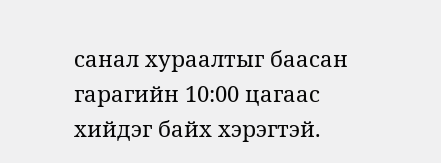санал хураалтыг баасан гарагийн 10:00 цагаас хийдэг байх хэрэгтэй.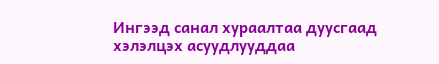Ингээд санал хураалтаа дуусгаад хэлэлцэх асуудлууддаа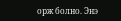орж болно. Энэ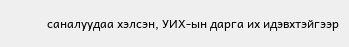саналуудаа хэлсэн, УИХ-ын дарга их идэвхтэйгээр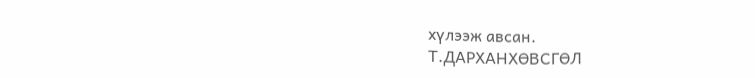хүлээж авсан.
Т.ДАРХАНХӨВСГӨЛ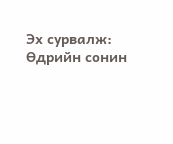Эх сурвалж: Өдрийн сонин